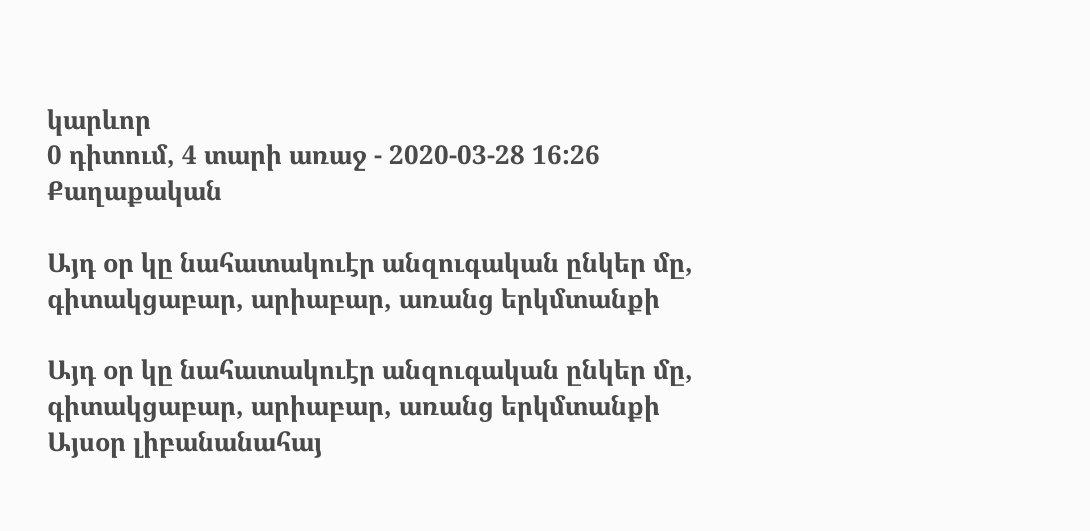կարևոր
0 դիտում, 4 տարի առաջ - 2020-03-28 16:26
Քաղաքական

Այդ օր կը նահատակուէր անզուգական ընկեր մը, գիտակցաբար, արիաբար, առանց երկմտանքի

Այդ օր կը նահատակուէր անզուգական ընկեր մը, գիտակցաբար, արիաբար, առանց երկմտանքի
Այսօր լիբանանահայ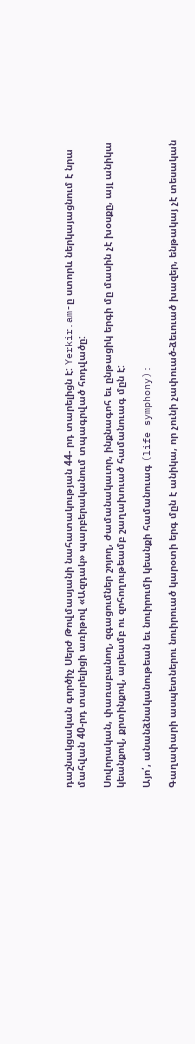դաշնակցական գործիչ Սերժ Թովմասյանի նահատակության 44- րդ տարելիցն է: Yerkir.am-ը ստորև ներկայացնում է նրա մահվան 40-րդ տարելիցի առիթով «Ազդակ» պարբերականում տպագրված հոդվածը:

Սովորական, փառաբանող, զգացումներ շոյող, ժամանակաւոր, ինքնագոհ եւ ընթացիկ երգի մը մասին չէ խօսքը, այլ անիկա կեանքով, քրտինքով, արեամբ ու զոհողութեամբ շաղախուած համանուագ մըն է:

Այո՛, անանձնականութեան եւ նուիրումի կեանքի համանուագ (life symphony):

Գաղափարի ասպետներու նուիրուած կարօտի երգ մըն է անիկա, որ չունի չափուած-ձեւուած խազեր, ենթակայ չէ տեսական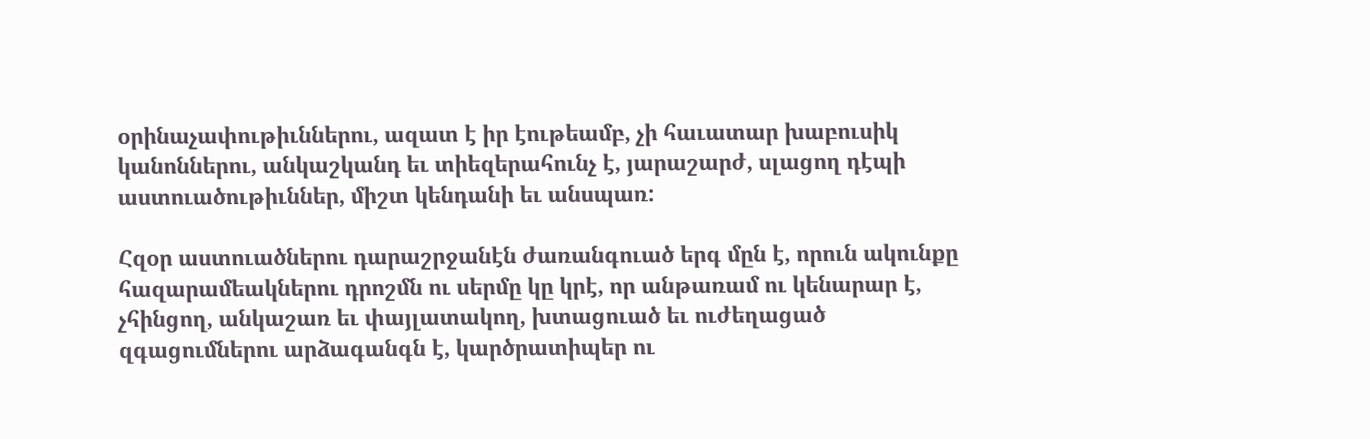օրինաչափութիւններու, ազատ է իր էութեամբ, չի հաւատար խաբուսիկ կանոններու, անկաշկանդ եւ տիեզերահունչ է, յարաշարժ, սլացող դէպի աստուածութիւններ, միշտ կենդանի եւ անսպառ:

Հզօր աստուածներու դարաշրջանէն ժառանգուած երգ մըն է, որուն ակունքը հազարամեակներու դրոշմն ու սերմը կը կրէ, որ անթառամ ու կենարար է, չհինցող, անկաշառ եւ փայլատակող, խտացուած եւ ուժեղացած զգացումներու արձագանգն է, կարծրատիպեր ու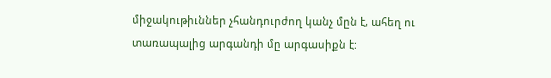միջակութիւններ չհանդուրժող կանչ մըն է, ահեղ ու տառապալից արգանդի մը արգասիքն է: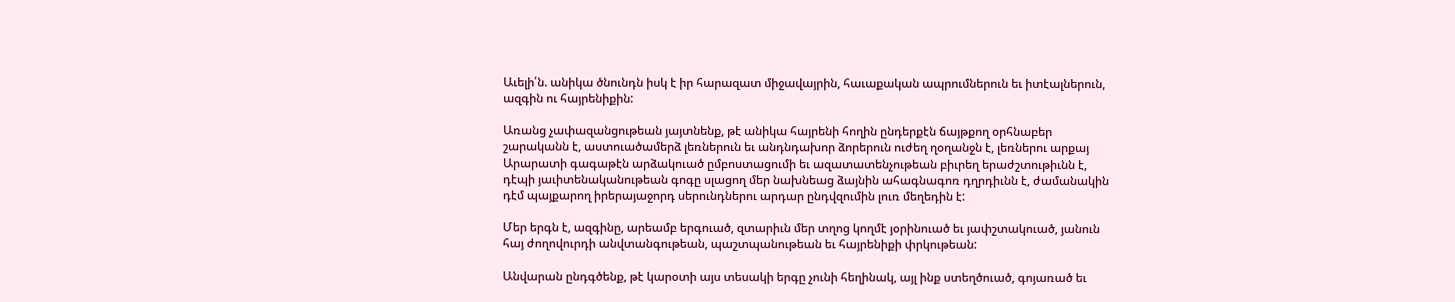Աւելի՛ն. անիկա ծնունդն իսկ է իր հարազատ միջավայրին, հաւաքական ապրումներուն եւ իտէալներուն, ազգին ու հայրենիքին:

Առանց չափազանցութեան յայտնենք, թէ անիկա հայրենի հողին ընդերքէն ճայթքող օրհնաբեր շարականն է, աստուածամերձ լեռներուն եւ անդնդախոր ձորերուն ուժեղ ղօղանջն է, լեռներու արքայ Արարատի գագաթէն արձակուած ըմբոստացումի եւ ազատատենչութեան բիւրեղ երաժշտութիւնն է, դէպի յաւիտենականութեան գոգը սլացող մեր նախնեաց ձայնին ահագնագոռ դղրդիւնն է, ժամանակին դէմ պայքարող իրերայաջորդ սերունդներու արդար ընդվզումին լուռ մեղեդին է:

Մեր երգն է, ազգինը, արեամբ երգուած, զտարիւն մեր տղոց կողմէ յօրինուած եւ յափշտակուած, յանուն հայ ժողովուրդի անվտանգութեան, պաշտպանութեան եւ հայրենիքի փրկութեան:

Անվարան ընդգծենք, թէ կարօտի այս տեսակի երգը չունի հեղինակ, այլ ինք ստեղծուած, գոյառած եւ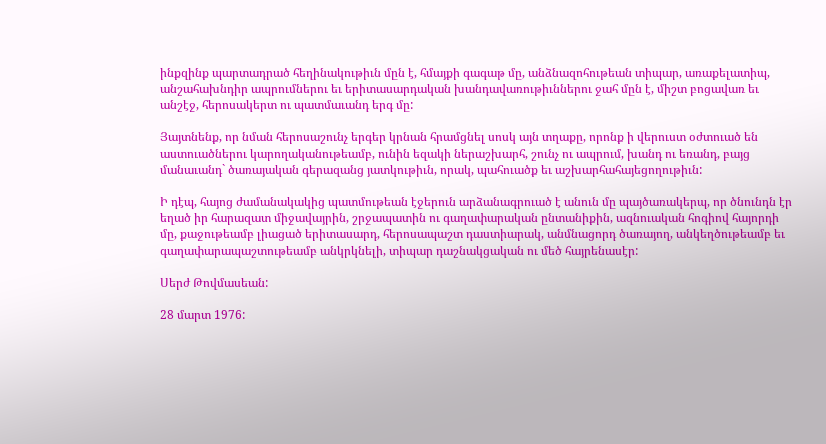ինքզինք պարտադրած հեղինակութիւն մըն է, հմայքի գագաթ մը, անձնազոհութեան տիպար, առաքելատիպ, անշահախնդիր ապրումներու եւ երիտասարդական խանդավառութիւններու ջահ մըն է, միշտ բոցավառ եւ անշէջ, հերոսակերտ ու պատմաւանդ երգ մը:

Յայտնենք, որ նման հերոսաշունչ երգեր կրնան հրամցնել սոսկ այն տղաքը, որոնք ի վերուստ օժտուած են աստուածներու կարողականութեամբ, ունին եզակի ներաշխարհ, շունչ ու ապրում, խանդ ու եռանդ, բայց մանաւանդ` ծառայական գերազանց յատկութիւն, որակ, պահուածք եւ աշխարհահայեցողութիւն:

Ի դէպ, հայոց ժամանակակից պատմութեան էջերուն արձանագրուած է անուն մը պայծառակերպ, որ ծնունդն էր եղած իր հարազատ միջավայրին, շրջապատին ու գաղափարական ընտանիքին, ազնուական հոգիով հայորդի մը, քաջութեամբ լիացած երիտասարդ, հերոսապաշտ դաստիարակ, անմնացորդ ծառայող, անկեղծութեամբ եւ գաղափարապաշտութեամբ անկրկնելի, տիպար դաշնակցական ու մեծ հայրենասէր:

Սերժ Թովմասեան:

28 մարտ 1976: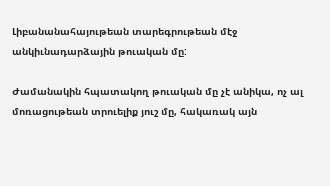Լիբանանահայութեան տարեգրութեան մէջ անկիւնադարձային թուական մը:

Ժամանակին հպատակող թուական մը չէ անիկա, ոչ ալ մոռացութեան տրուելիք յուշ մը, հակառակ այն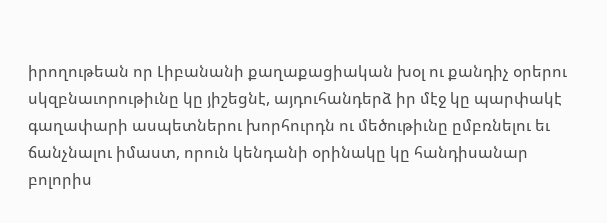իրողութեան որ Լիբանանի քաղաքացիական խօլ ու քանդիչ օրերու սկզբնաւորութիւնը կը յիշեցնէ, այդուհանդերձ իր մէջ կը պարփակէ գաղափարի ասպետներու խորհուրդն ու մեծութիւնը ըմբռնելու եւ ճանչնալու իմաստ, որուն կենդանի օրինակը կը հանդիսանար բոլորիս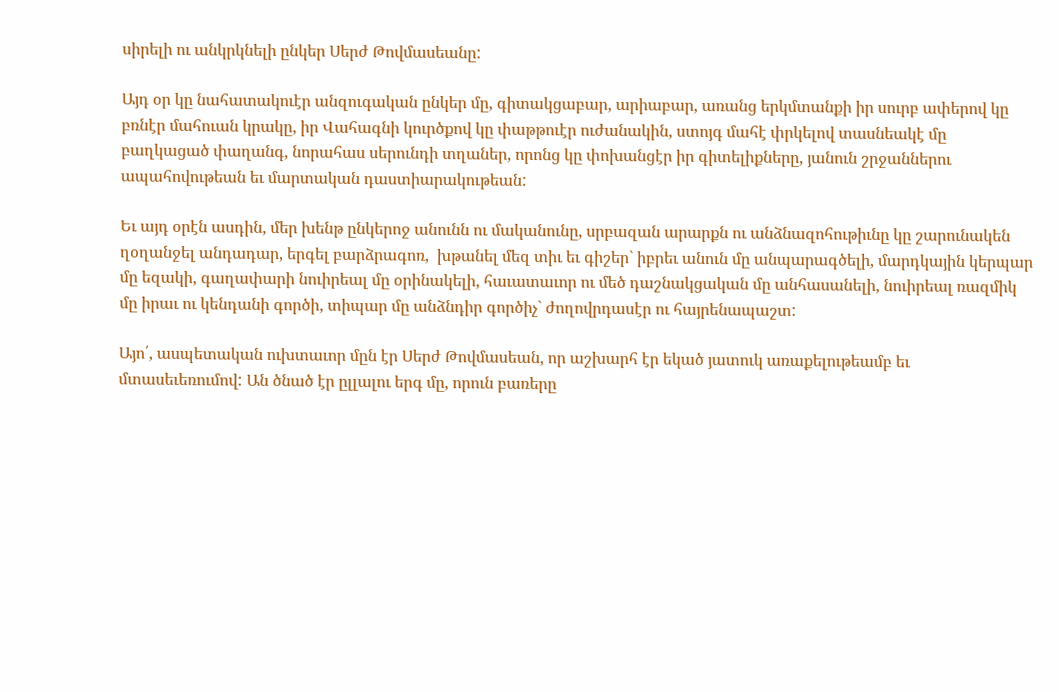սիրելի ու անկրկնելի ընկեր Սերժ Թովմասեանը:

Այդ օր կը նահատակուէր անզուգական ընկեր մը, գիտակցաբար, արիաբար, առանց երկմտանքի իր սուրբ ափերով կը բռնէր մահուան կրակը, իր Վահագնի կուրծքով կը փաթթուէր ուժանակին, ստոյգ մահէ փրկելով տասնեակէ մը բաղկացած փաղանգ, նորահաս սերունդի տղաներ, որոնց կը փոխանցէր իր գիտելիքները, յանուն շրջաններու ապահովութեան եւ մարտական դաստիարակութեան:

Եւ այդ օրէն ասդին, մեր խենթ ընկերոջ անունն ու մականունը, սրբազան արարքն ու անձնազոհութիւնը կը շարունակեն ղօղանջել անդադար, երգել բարձրագոռ,  խթանել մեզ տիւ եւ գիշեր` իբրեւ անուն մը անպարագծելի, մարդկային կերպար մը եզակի, գաղափարի նուիրեալ մը օրինակելի, հաւատաւոր ու մեծ դաշնակցական մը անհասանելի, նուիրեալ ռազմիկ մը իրաւ ու կենդանի գործի, տիպար մը անձնդիր գործիչ` ժողովրդասէր ու հայրենապաշտ:

Այո՛, ասպետական ուխտաւոր մըն էր Սերժ Թովմասեան, որ աշխարհ էր եկած յատուկ առաքելութեամբ եւ մտասեւեռումով: Ան ծնած էր ըլլալու երգ մը, որուն բառերը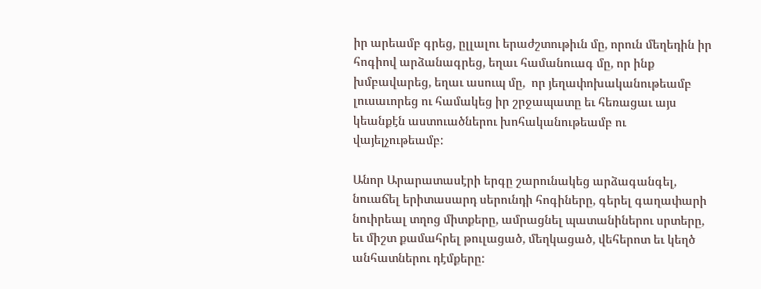իր արեամբ գրեց, ըլլալու երաժշտութիւն մը, որուն մեղեդին իր հոգիով արձանագրեց, եղաւ համանուագ մը, որ ինք խմբավարեց, եղաւ ասուպ մը,  որ յեղափոխականութեամբ լուսաւորեց ու համակեց իր շրջապատը եւ հեռացաւ այս կեանքէն աստուածներու խոհականութեամբ ու վայելչութեամբ:

Անոր Արարատասէրի երգը շարունակեց արձագանգել, նուաճել երիտասարդ սերունդի հոգիները, գերել գաղափարի նուիրեալ տղոց միտքերը, ամրացնել պատանիներու սրտերը, եւ միշտ քամահրել թուլացած, մեղկացած, վեհերոտ եւ կեղծ անհատներու դէմքերը: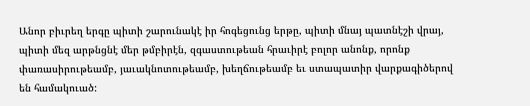Անոր բիւրեղ երգը պիտի շարունակէ իր հոգեցունց երթը, պիտի մնայ պատնէշի վրայ, պիտի մեզ արթնցնէ մեր թմբիրէն, զգաստութեան հրաւիրէ բոլոր անոնք, որոնք փառասիրութեամբ, յաւակնոտութեամբ, խեղճութեամբ եւ ստապատիր վարքագիծերով են համակուած: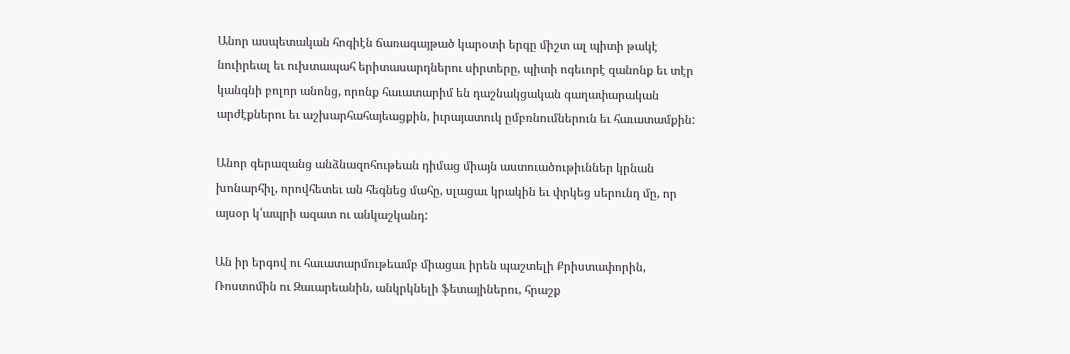Անոր ասպետական հոգիէն ճառագայթած կարօտի երգը միշտ ալ պիտի թակէ նուիրեալ եւ ուխտապահ երիտասարդներու սիրտերը, պիտի ոգեւորէ զանոնք եւ տէր կանգնի բոլոր անոնց, որոնք հաւատարիմ են դաշնակցական գաղափարական արժէքներու եւ աշխարհահայեացքին, իւրայատուկ ըմբռնումներուն եւ հաւատամքին:

Անոր գերազանց անձնազոհութեան դիմաց միայն աստուածութիւններ կրնան խոնարհիլ, որովհետեւ ան հեգնեց մահը, սլացաւ կրակին եւ փրկեց սերունդ մը, որ այսօր կ՛ապրի ազատ ու անկաշկանդ:

Ան իր երգով ու հաւատարմութեամբ միացաւ իրեն պաշտելի Քրիստափորին, Ռոստոմին ու Զաւարեանին, անկրկնելի ֆետայիներու, հրաշք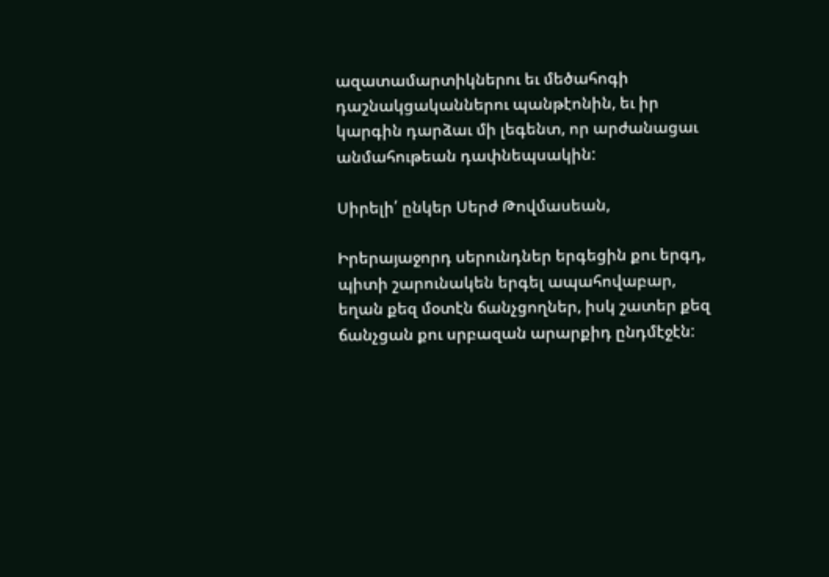ազատամարտիկներու եւ մեծահոգի դաշնակցականներու պանթէոնին, եւ իր կարգին դարձաւ մի լեգենտ, որ արժանացաւ անմահութեան դափնեպսակին:

Սիրելի՛ ընկեր Սերժ Թովմասեան,

Իրերայաջորդ սերունդներ երգեցին քու երգդ, պիտի շարունակեն երգել ապահովաբար, եղան քեզ մօտէն ճանչցողներ, իսկ շատեր քեզ ճանչցան քու սրբազան արարքիդ ընդմէջէն: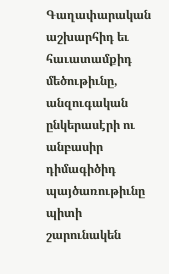Գաղափարական աշխարհիդ եւ հաւատամքիդ մեծութիւնը, անզուգական ընկերասէրի ու անբասիր դիմագիծիդ պայծառութիւնը պիտի շարունակեն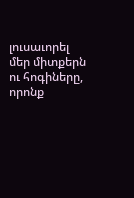լուսաւորել մեր միտքերն ու հոգիները, որոնք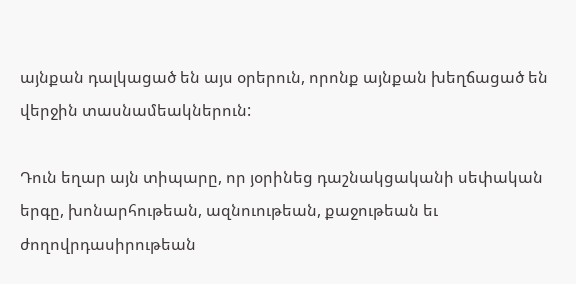այնքան դալկացած են այս օրերուն, որոնք այնքան խեղճացած են վերջին տասնամեակներուն:

Դուն եղար այն տիպարը, որ յօրինեց դաշնակցականի սեփական երգը, խոնարհութեան, ազնուութեան, քաջութեան եւ ժողովրդասիրութեան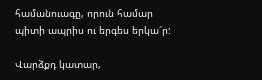համանուագը, որուն համար պիտի ապրիս ու երգես երկա՜ր:

Վարձքդ կատար,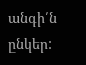անգի՛ն ընկեր: